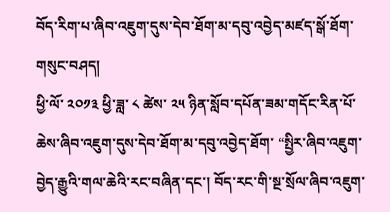བོད་རིག་པ་ཞིབ་འཇུག་དུས་དེབ་ཐོག་མ་དབུ་འབྱེད་མཛད་སྒོ་ཐོག་གསུང་བཤད།
ཕྱི་ལོ་ ༢༠༡༣ ཕྱི་ཟླ་ ༨ ཚེས་ ༢༥ ཉིན་སློབ་དཔོན་ཟམ་གདོང་རིན་པོ་ཆེས་ཞིབ་འཇུག་དུས་དེབ་ཐོག་མ་དབུ་འབྱེད་ཐོག་ “སྤྱིར་ཞིབ་འཇུག་བྱེད་རྒྱུའི་གལ་ཆེའི་རང་བཞིན་དང་། བོད་རང་གི་སྔ་སྲོལ་ཞིབ་འཇུག་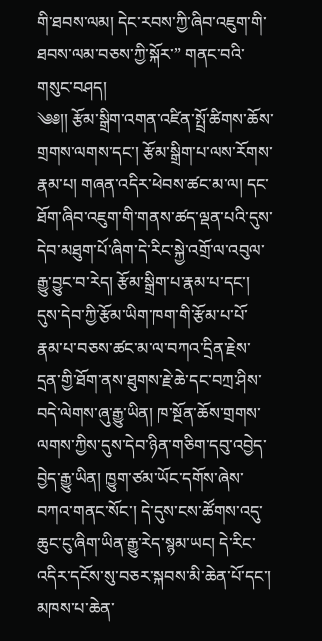གི་ཐབས་ལམ། དེང་རབས་ཀྱི་ཞིབ་འཇུག་གི་ཐབས་ལམ་བཅས་ཀྱི་སྐོར་” གནང་བའི་གསུང་བཤད།
༄༅།། རྩོམ་སྒྲིག་འགན་འཛིན་སྤྲོ་ཚིགས་ཆོས་གྲགས་ལགས་དང་། རྩོམ་སྒྲིག་པ་ལས་རོགས་རྣམ་པ། གཞན་འདིར་ཕེབས་ཚང་མ་ལ། དང་ཐོག་ཞིབ་འཇུག་གི་གནས་ཚད་ལྡན་པའི་དུས་དེབ་མཐུག་པོ་ཞིག་དེ་རིང་སྐྱེ་འགྲོ་ལ་འབུལ་རྒྱུ་བྱུང་བ་རེད། རྩོམ་སྒྲིག་པ་རྣམ་པ་དང་། དུས་དེབ་ཀྱི་རྩོམ་ཡིག་ཁག་གི་རྩོམ་པ་པོ་རྣམ་པ་བཅས་ཚང་མ་ལ་བཀའ་དྲིན་རྗེས་དྲན་གྱི་ཐོག་ནས་ཐུགས་རྗེ་ཆེ་དང་བཀྲ་ཤིས་བདེ་ལེགས་ཞུ་རྒྱུ་ཡིན། ཁ་སྔོན་ཆོས་གྲགས་ལགས་ཀྱིས་དུས་དེབ་ཉིན་གཅིག་དབུ་འབྱེད་བྱེད་རྒྱུ་ཡིན། ཁྱུག་ཙམ་ཡོང་དགོས་ཞེས་བཀའ་གནང་སོང་། དེ་དུས་ངས་ཚོགས་འདུ་ཆུང་ངུ་ཞིག་ཡིན་རྒྱུ་རེད་སྙམ་ཡང། དེ་རིང་འདིར་དངོས་སུ་བཅར་སྐབས་མི་ཆེན་པོ་དང་། མཁས་པ་ཆེན་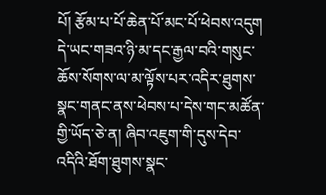པོ། རྩོམ་པ་པོ་ཆེན་པོ་མང་པོ་ཕེབས་འདུག དེ་ཡང་གཟའ་ཉི་མ་དང་རྒྱལ་བའི་གསུང་ཆོས་སོགས་ལ་མ་ལྟོས་པར་འདིར་ཐུགས་སྣང་གནང་ནས་ཕེབས་པ་དེས་གང་མཚོན་གྱི་ཡོད་ཅེ་ན། ཞིབ་འཇུག་གི་དུས་དེབ་འདིའི་ཐོག་ཐུགས་སྣང་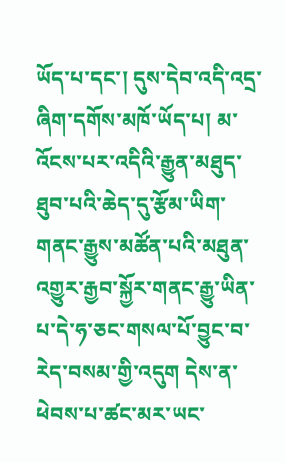ཡོད་པ་དང་། དུས་དེབ་འདི་འདྲ་ཞིག་དགོས་མཁོ་ཡོད་པ། མ་འོངས་པར་འདིའི་རྒྱུན་མཐུད་ཐུབ་པའི་ཆེད་དུ་རྩོམ་ཡིག་གནང་རྒྱུས་མཚོན་པའི་མཐུན་འགྱུར་རྒྱབ་སྐྱོར་གནང་རྒྱུ་ཡིན་པ་དེ་ཧ་ཅང་གསལ་པོ་བྱུང་བ་རེད་བསམ་གྱི་འདུག དེས་ན་ཕེབས་པ་ཚང་མར་ཡང་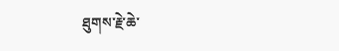ཐུགས་རྗེ་ཆེ་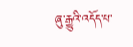ཞུ་རྒྱུའི་འདོད་པ་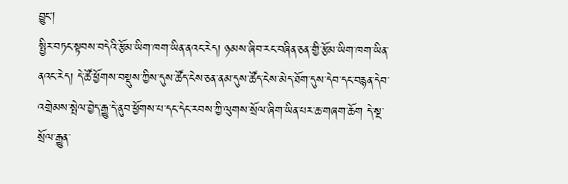བྱུང།
སྤྱིར་བཏང་སྟབས་བདེའི་རྩོམ་ཡིག་ཁག་ཡིན་ནའང་རེད། ཉམས་ཞིབ་རང་བཞིན་ཅན་གྱི་རྩོམ་ཡིག་ཁག་ཡིན་ནའང་རེད། དེ་ཚོ་ཕྱོགས་བསྡུས་ཀྱིས་དུས་ཚོད་ངེས་ཅན་ནམ་དུས་ཚོད་ངེས་མེད་ཐོག་དུས་དེབ་དང་བརྙན་དེབ་འགྲེམས་སྤེལ་བྱེད་རྒྱུ་དེ་ནུབ་ཕྱོགས་པ་དང་དེང་རབས་ཀྱི་ལུགས་སྲོལ་ཞིག་ཡིན་པར་ཆ་གཞག་ཆོག དེ་སྔ་སྲོལ་རྒྱུན་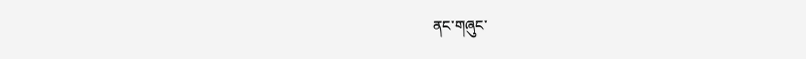ནང་གཞུང་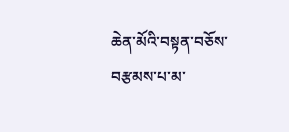ཆེན་མོའི་བསྟན་བཅོས་བརྩམས་པ་མ་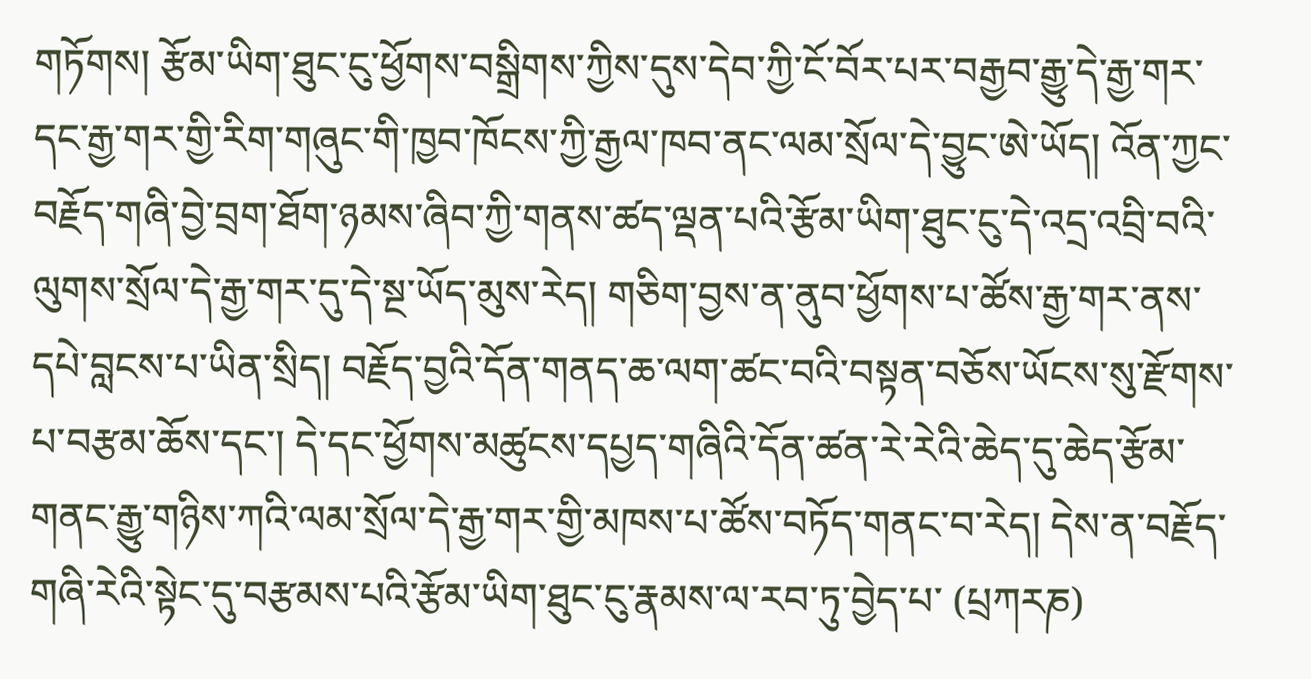གཏོགས། རྩོམ་ཡིག་ཐུང་ངུ་ཕྱོགས་བསྒྲིགས་ཀྱིས་དུས་དེབ་ཀྱི་ངོ་བོར་པར་བརྒྱབ་རྒྱུ་དེ་རྒྱ་གར་དང་རྒྱ་གར་གྱི་རིག་གཞུང་གི་ཁྱབ་ཁོངས་ཀྱི་རྒྱལ་ཁབ་ནང་ལམ་སྲོལ་དེ་བྱུང་ཨེ་ཡོད། འོན་ཀྱང་བརྗོད་གཞི་བྱེ་བྲག་ཐོག་ཉམས་ཞིབ་ཀྱི་གནས་ཚད་ལྡན་པའི་རྩོམ་ཡིག་ཐུང་ངུ་དེ་འདྲ་འབྲི་བའི་ལུགས་སྲོལ་དེ་རྒྱ་གར་དུ་དེ་སྔ་ཡོད་མུས་རེད། གཅིག་བྱས་ན་ནུབ་ཕྱོགས་པ་ཚོས་རྒྱ་གར་ནས་དཔེ་བླངས་པ་ཡིན་སྲིད། བརྗོད་བྱའི་དོན་གནད་ཆ་ལག་ཚང་བའི་བསྟན་བཅོས་ཡོངས་སུ་རྫོགས་པ་བརྩམ་ཆོས་དང་། དེ་དང་ཕྱོགས་མཚུངས་དཔྱད་གཞིའི་དོན་ཚན་རེ་རེའི་ཆེད་དུ་ཆེད་རྩོམ་གནང་རྒྱུ་གཉིས་ཀའི་ལམ་སྲོལ་དེ་རྒྱ་གར་གྱི་མཁས་པ་ཚོས་བཏོད་གནང་བ་རེད། དེས་ན་བརྗོད་གཞི་རེའི་སྟེང་དུ་བརྩམས་པའི་རྩོམ་ཡིག་ཐུང་ངུ་རྣམས་ལ་རབ་ཏུ་བྱེད་པ་ (པྲཀརཎ)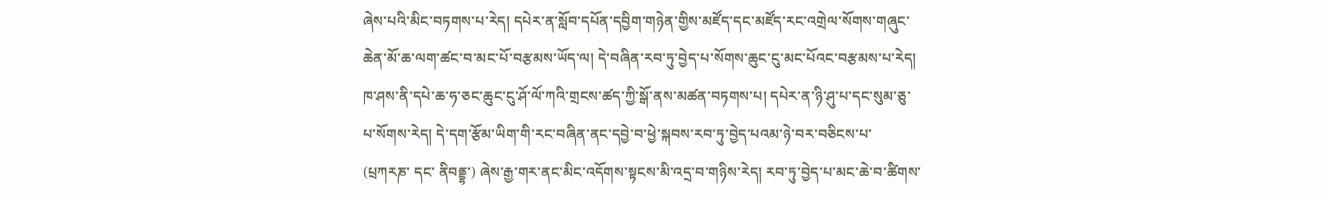ཞེས་པའི་མིང་བཏགས་པ་རེད། དཔེར་ན་སློབ་དཔོན་དབྱིག་གཉེན་གྱིས་མཛོད་དང་མཛོད་རང་འགྲེལ་སོགས་གཞུང་ཆེན་མོ་ཆ་ལག་ཚང་བ་མང་པོ་བརྩམས་ཡོད་ལ། དེ་བཞིན་རབ་ཏུ་བྱེད་པ་སོགས་ཆུང་ངུ་མང་པོའང་བརྩམས་པ་རེད། ཁ་ཤས་ནི་དཔེ་ཆ་ཧ་ཅང་ཆུང་ངུ་ཤོ་ལོ་ཀའི་གྲངས་ཚད་ཀྱི་སྒོ་ནས་མཚན་བཏགས་པ། དཔེར་ན་ཉི་ཤུ་པ་དང་སུམ་ཅུ་པ་སོགས་རེད། དེ་དག་རྩོམ་ཡིག་གི་རང་བཞིན་ནང་དབྱེ་བ་ཕྱེ་སྐབས་རབ་ཏུ་བྱེད་པའམ་ཉེ་བར་བཅིངས་པ་ (པྲཀརཎ་ དང་ ནིབནྡྷ་) ཞེས་རྒྱ་གར་ནང་མིང་འདོགས་སྟངས་མི་འདྲ་བ་གཉིས་རེད། རབ་ཏུ་བྱེད་པ་མང་ཆེ་བ་ཚིགས་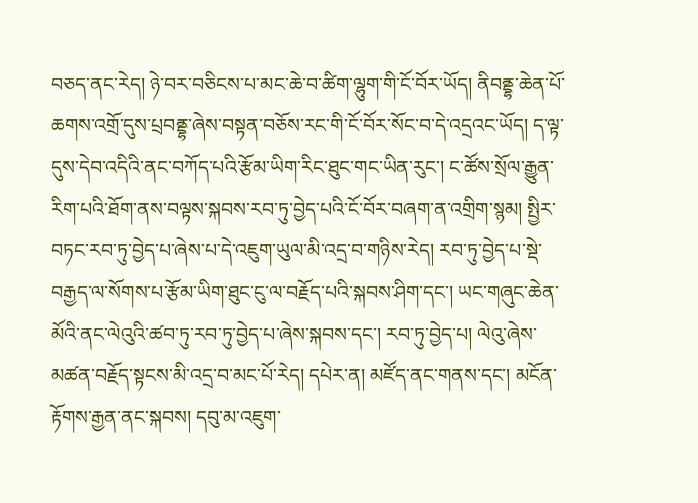བཅད་ནང་རེད། ཉེ་བར་བཅིངས་པ་མང་ཆེ་བ་ཚིག་ལྷུག་གི་ངོ་བོར་ཡོད། ནིབནྡྷ་ཆེན་པོ་ཆགས་འགྲོ་དུས་པྲབནྡྷ་ཞེས་བསྟན་བཅོས་རང་གི་ངོ་བོར་སོང་བ་དེ་འདྲའང་ཡོད། ད་ལྟ་དུས་དེབ་འདིའི་ནང་བཀོད་པའི་རྩོམ་ཡིག་རིང་ཐུང་གང་ཡིན་རུང་། ང་ཚོས་སྲོལ་རྒྱུན་རིག་པའི་ཐོག་ནས་བལྟས་སྐབས་རབ་ཏུ་བྱེད་པའི་ངོ་བོར་བཞག་ན་འགྲིག་སྙམ། སྤྱིར་བཏང་རབ་ཏུ་བྱེད་པ་ཞེས་པ་དེ་འཇུག་ཡུལ་མི་འདྲ་བ་གཉིས་རེད། རབ་ཏུ་བྱེད་པ་སྡེ་བརྒྱད་ལ་སོགས་པ་རྩོམ་ཡིག་ཐུང་ངུ་ལ་བརྗོད་པའི་སྐབས་ཤིག་དང་། ཡང་གཞུང་ཆེན་མོའི་ནང་ལེའུའི་ཚབ་ཏུ་རབ་ཏུ་བྱེད་པ་ཞེས་སྐབས་དང་། རབ་ཏུ་བྱེད་པ། ལེའུ་ཞེས་མཚན་བརྗོད་སྟངས་མི་འདྲ་བ་མང་པོ་རེད། དཔེར་ན། མཛོད་ནང་གནས་དང་། མངོན་རྟོགས་རྒྱན་ནང་སྐབས། དབུ་མ་འཇུག་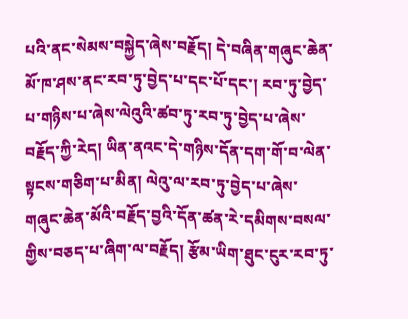པའི་ནང་སེམས་བསྐྱེད་ཞེས་བརྗོད། དེ་བཞིན་གཞུང་ཆེན་མོ་ཁ་ཤས་ནང་རབ་ཏུ་བྱེད་པ་དང་པོ་དང་། རབ་ཏུ་བྱེད་པ་གཉིས་པ་ཞེས་ལེའུའི་ཚབ་ཏུ་རབ་ཏུ་བྱེད་པ་ཞེས་བརྗོད་ཀྱི་རེད། ཡིན་ནའང་དེ་གཉིས་དོན་དག་གོ་བ་ལེན་སྟངས་གཅིག་པ་མིན། ལེའུ་ལ་རབ་ཏུ་བྱེད་པ་ཞེས་གཞུང་ཆེན་མོའི་བརྗོད་བྱའི་དོན་ཚན་རེ་དམིགས་བསལ་གྱིས་བཅད་པ་ཞིག་ལ་བརྗོད། རྩོམ་ཡིག་ཐུང་ངུར་རབ་ཏུ་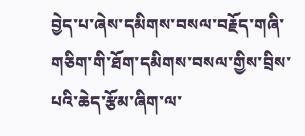བྱེད་པ་ཞེས་དམིགས་བསལ་བརྗོད་གཞི་གཅིག་གི་ཐོག་དམིགས་བསལ་གྱིས་བྲིས་པའི་ཆེད་རྩོམ་ཞིག་ལ་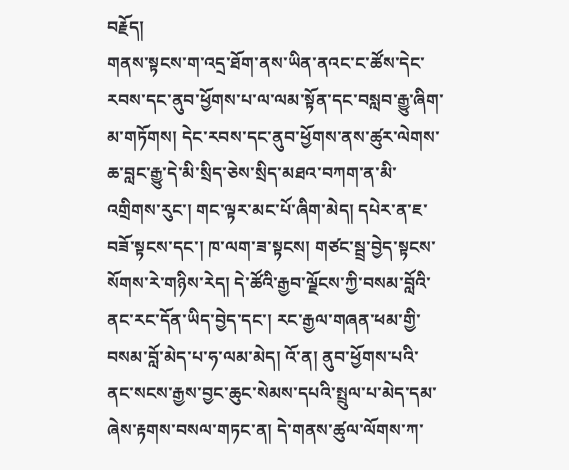བརྗོད།
གནས་སྟངས་ག་འདྲ་ཐོག་ནས་ཡིན་ནའང་ང་ཚོས་དེང་རབས་དང་ནུབ་ཕྱོགས་པ་ལ་ལམ་སྟོན་དང་བསླབ་རྒྱུ་ཞིག་མ་གཏོགས། དེང་རབས་དང་ནུབ་ཕྱོགས་ནས་ཚུར་ལེགས་ཆ་བླང་རྒྱུ་དེ་མི་སྲིད་ཅེས་སྲིད་མཐའ་བཀག་ན་མི་འགྲིགས་རུང་། གང་ལྟར་མང་པོ་ཞིག་མེད། དཔེར་ན་ཇ་བཟོ་སྟངས་དང་། ཁ་ལག་ཟ་སྟངས། གཙང་སྦྲ་བྱེད་སྟངས་སོགས་རེ་གཉིས་རེད། དེ་ཚོའི་རྒྱབ་ལྗོངས་ཀྱི་བསམ་བློའི་ནང་རང་དོན་ཡིད་བྱེད་དང་། རང་རྒྱལ་གཞན་ཕམ་གྱི་བསམ་བློ་མེད་པ་ཧ་ལམ་མེད། འོ་ན། ནུབ་ཕྱོགས་པའི་ནང་སངས་རྒྱས་བྱང་ཆུང་སེམས་དཔའི་སྤྲུལ་པ་མེད་དམ་ཞེས་རྟགས་བསལ་གཏང་ན། དེ་གནས་ཚུལ་ལོགས་ཀ་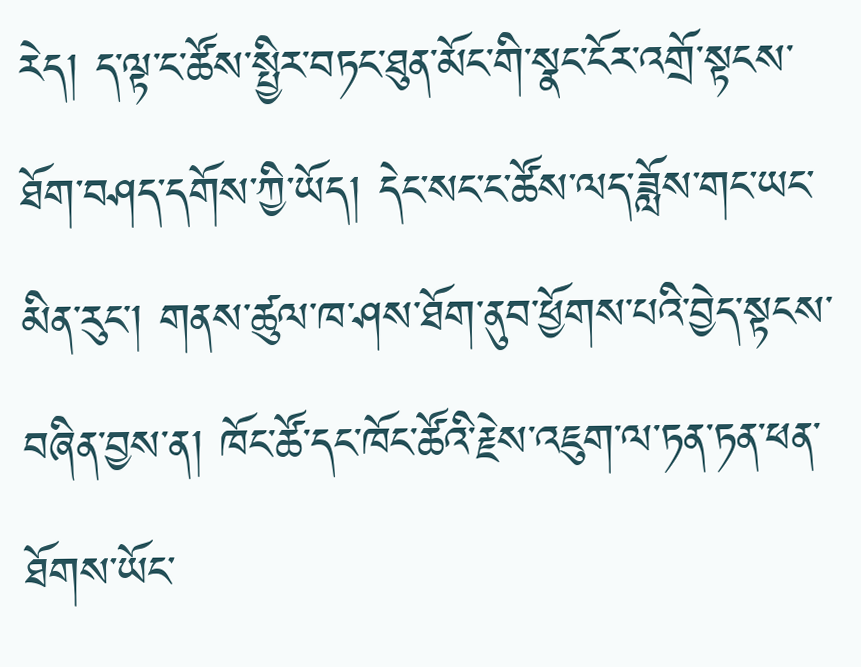རེད། ད་ལྟ་ང་ཚོས་སྤྱིར་བཏང་ཐུན་མོང་གི་སྣང་ངོར་འགྲོ་སྟངས་ཐོག་བཤད་དགོས་ཀྱི་ཡོད། དེང་སང་ང་ཚོས་ལད་ཟློས་གང་ཡང་མིན་རུང་། གནས་ཚུལ་ཁ་ཤས་ཐོག་ནུབ་ཕྱོགས་པའི་བྱེད་སྟངས་བཞིན་བྱས་ན། ཁོང་ཚོ་དང་ཁོང་ཚོའི་རྗེས་འཇུག་ལ་ཏན་ཏན་ཕན་ཐོགས་ཡོང་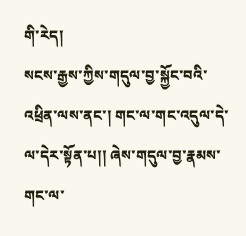གི་རེད།
སངས་རྒྱས་ཀྱིས་གདུལ་བྱ་སྐྱོང་བའི་འཕྲིན་ལས་ནང་། གང་ལ་གང་འདུལ་དེ་ལ་དེར་སྟོན་པ།། ཞེས་གདུལ་བྱ་རྣམས་གང་ལ་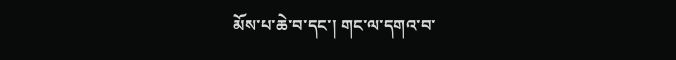མོས་པ་ཆེ་བ་དང་། གང་ལ་དགའ་བ་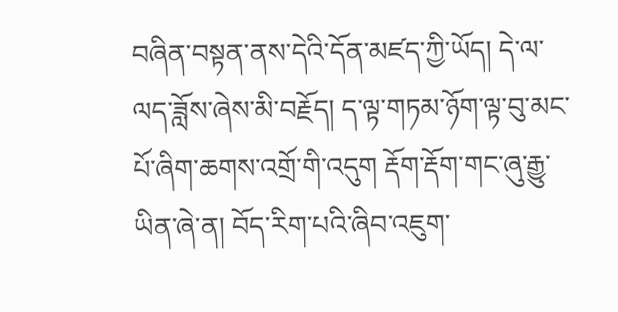བཞིན་བསྟན་ནས་དེའི་དོན་མཛད་ཀྱི་ཡོད། དེ་ལ་ལད་ཟློས་ཞེས་མི་བརྗོད། ད་ལྟ་གཏམ་ཉོག་ལྟ་བུ་མང་པོ་ཞིག་ཆགས་འགྲོ་གི་འདུག རྡོག་རྡོག་གང་ཞུ་རྒྱུ་ཡིན་ཞེ་ན། བོད་རིག་པའི་ཞིབ་འཇུག་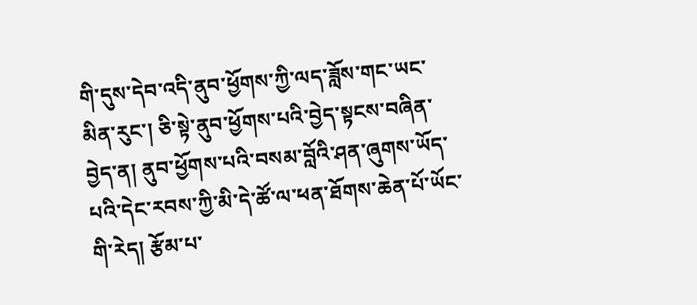གི་དུས་དེབ་འདི་ནུབ་ཕྱོགས་ཀྱི་ལད་ཟློས་གང་ཡང་མིན་རུང་། ཅི་སྟེ་ནུབ་ཕྱོགས་པའི་བྱེད་སྟངས་བཞིན་བྱེད་ན། ནུབ་ཕྱོགས་པའི་བསམ་བློའི་ཤན་ཞུགས་ཡོད་པའི་དེང་རབས་ཀྱི་མི་དེ་ཚོ་ལ་ཕན་ཐོགས་ཆེན་པོ་ཡོང་གི་རེད། རྩོམ་པ་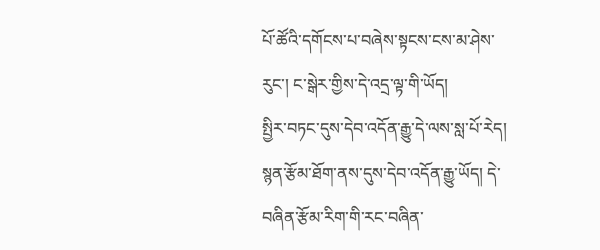པོ་ཚོའི་དགོངས་པ་བཞེས་སྟངས་ངས་མ་ཤེས་རུང་། ང་སྒེར་གྱིས་དེ་འདྲ་ལྟ་གི་ཡོད།
སྤྱིར་བཏང་དུས་དེབ་འདོན་རྒྱུ་དེ་ལས་སླ་པོ་རེད། སྙན་རྩོམ་ཐོག་ནས་དུས་དེབ་འདོན་རྒྱུ་ཡོད། དེ་བཞིན་རྩོམ་རིག་གི་རང་བཞིན་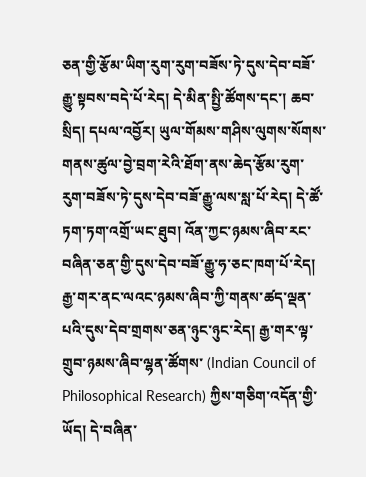ཅན་གྱི་རྩོམ་ཡིག་རུག་རུག་བཟོས་ཏེ་དུས་དེབ་བཟོ་རྒྱུ་སྟབས་བདེ་པོ་རེད། དེ་མིན་སྤྱི་ཚོགས་དང་། ཆབ་སྲིད། དཔལ་འབྱོར། ཡུལ་གོམས་གཤིས་ལུགས་སོགས་གནས་ཚུལ་བྱེ་བྲག་རེའི་ཐོག་ནས་ཆེད་རྩོམ་རུག་རུག་བཟོས་ཏེ་དུས་དེབ་བཟོ་རྒྱུ་ལས་སླ་པོ་རེད། དེ་ཚོ་ཏག་ཏག་འགྲོ་ཡང་ཐུབ། འོན་ཀྱང་ཉམས་ཞིབ་རང་བཞིན་ཅན་གྱི་དུས་དེབ་བཟོ་རྒྱུ་ཧ་ཅང་ཁག་པོ་རེད། རྒྱ་གར་ནང་ལའང་ཉམས་ཞིབ་ཀྱི་གནས་ཚད་ལྡན་པའི་དུས་དེབ་གྲགས་ཅན་ཉུང་ཉུང་རེད། རྒྱ་གར་ལྟ་གྲུབ་ཉམས་ཞིབ་ལྷན་ཚོགས་ (Indian Council of Philosophical Research) ཀྱིས་གཅིག་འདོན་གྱི་ཡོད། དེ་བཞིན་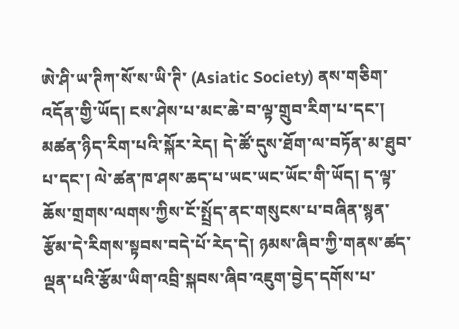ཨེ་ཤི་ཡ་ཊིཀ་སོ་ས་ཡི་ཊི་ (Asiatic Society) ནས་གཅིག་འདོན་གྱི་ཡོད། ངས་ཤེས་པ་མང་ཆེ་བ་ལྟ་གྲུབ་རིག་པ་དང་། མཚན་ཉིད་རིག་པའི་སྐོར་རེད། དེ་ཚོ་དུས་ཐོག་ལ་བཏོན་མ་ཐུབ་པ་དང་། ལེ་ཚན་ཁ་ཤས་ཆད་པ་ཡང་ཡང་ཡོང་གི་ཡོད། ད་ལྟ་ཆོས་གྲགས་ལགས་ཀྱིས་ངོ་སྤྲོད་ནང་གསུངས་པ་བཞིན་སྙན་རྩོམ་དེ་རིགས་སྟབས་བདེ་པོ་རེད་དེ། ཉམས་ཞིབ་ཀྱི་གནས་ཚད་ལྡན་པའི་རྩོམ་ཡིག་འབྲི་སྐབས་ཞིབ་འཇུག་བྱེད་དགོས་པ་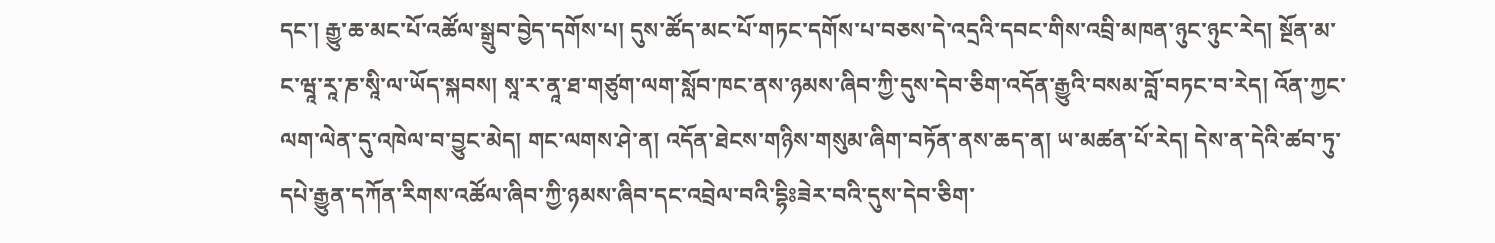དང་། རྒྱུ་ཆ་མང་པོ་འཚོལ་སྒྲུབ་བྱེད་དགོས་པ། དུས་ཚོད་མང་པོ་གཏང་དགོས་པ་བཅས་དེ་འདྲའི་དབང་གིས་འབྲི་མཁན་ཉུང་ཉུང་རེད། སྔོན་མ་ང་ཝཱ་རཱ་ཎ་སཱི་ལ་ཡོད་སྐབས། སཱ་ར་ནཱ་ཐ་གཙུག་ལག་སློབ་ཁང་ནས་ཉམས་ཞིབ་ཀྱི་དུས་དེབ་ཅིག་འདོན་རྒྱུའི་བསམ་བློ་བཏང་བ་རེད། འོན་ཀྱང་ལག་ལེན་དུ་འཁེལ་བ་བྱུང་མེད། གང་ལགས་ཤེ་ན། འདོན་ཐེངས་གཉིས་གསུམ་ཞིག་བཏོན་ནས་ཆད་ན། ཡ་མཚན་པོ་རེད། དེས་ན་དེའི་ཚབ་ཏུ་དཔེ་རྒྱུན་དཀོན་རིགས་འཚོལ་ཞིབ་ཀྱི་ཉམས་ཞིབ་དང་འབྲེལ་བའི་དྷིཿཟེར་བའི་དུས་དེབ་ཅིག་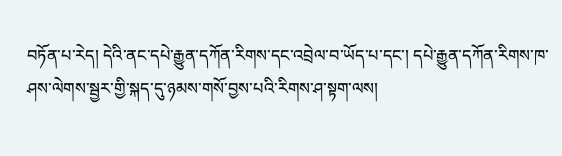བཏོན་པ་རེད། དེའི་ནང་དཔེ་རྒྱུན་དཀོན་རིགས་དང་འབྲེལ་བ་ཡོད་པ་དང་། དཔེ་རྒྱུན་དཀོན་རིགས་ཁ་ཤས་ལེགས་སྦྱར་གྱི་སྐད་དུ་ཉམས་གསོ་བྱས་པའི་རིགས་ཤ་སྟག་ལས།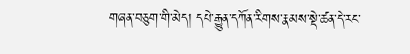གཞན་བཅུག་གི་མེད། དཔེ་རྒྱུན་དཀོན་རིགས་རྣམས་སྡེ་ཚན་དེ་རང་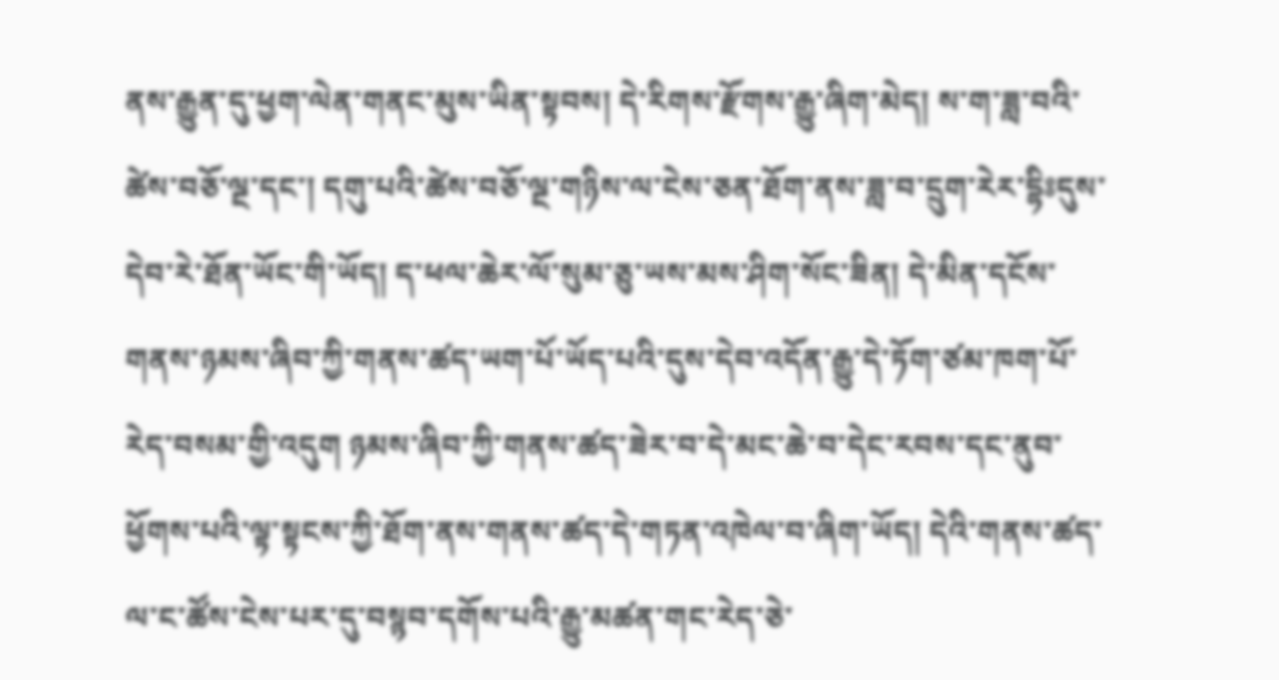ནས་རྒྱུན་དུ་ཕྱག་ལེན་གནང་མུས་ཡིན་སྟབས། དེ་རིགས་རྫོགས་རྒྱུ་ཞིག་མེད། ས་ག་ཟླ་བའི་ཚེས་བཅོ་ལྔ་དང་། དགུ་པའི་ཚེས་བཅོ་ལྔ་གཉིས་ལ་ངེས་ཅན་ཐོག་ནས་ཟླ་བ་དྲུག་རེར་དྷིཿདུས་དེབ་རེ་ཐོན་ཡོང་གི་ཡོད། ད་ཕལ་ཆེར་ལོ་སུམ་ཅུ་ཡས་མས་ཤིག་སོང་ཟིན། དེ་མིན་དངོས་གནས་ཉམས་ཞིབ་ཀྱི་གནས་ཚད་ཡག་པོ་ཡོད་པའི་དུས་དེབ་འདོན་རྒྱུ་དེ་ཏོག་ཙམ་ཁག་པོ་རེད་བསམ་གྱི་འདུག ཉམས་ཞིབ་ཀྱི་གནས་ཚད་ཟེར་བ་དེ་མང་ཆེ་བ་དེང་རབས་དང་ནུབ་ཕྱོགས་པའི་ལྟ་སྟངས་ཀྱི་ཐོག་ནས་གནས་ཚད་དེ་གཏན་འཁེལ་བ་ཞིག་ཡོད། དེའི་གནས་ཚད་ལ་ང་ཚོས་ངེས་པར་དུ་བསྙབ་དགོས་པའི་རྒྱུ་མཚན་གང་རེད་ཅེ་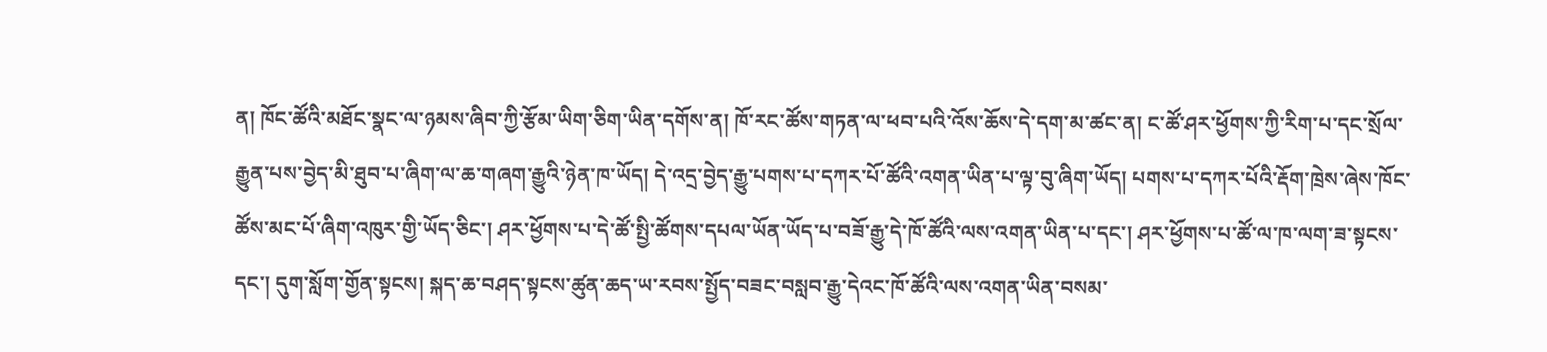ན། ཁོང་ཚོའི་མཐོང་སྣང་ལ་ཉམས་ཞིབ་ཀྱི་རྩོམ་ཡིག་ཅིག་ཡིན་དགོས་ན། ཁོ་རང་ཚོས་གཏན་ལ་ཕབ་པའི་འོས་ཆོས་དེ་དག་མ་ཚང་ན། ང་ཚོ་ཤཪ་ཕྱོགས་ཀྱི་རིག་པ་དང་སྲོལ་རྒྱུན་པས་བྱེད་མི་ཐུབ་པ་ཞིག་ལ་ཆ་གཞག་རྒྱུའི་ཉེན་ཁ་ཡོད། དེ་འདྲ་བྱེད་རྒྱུ་པགས་པ་དཀར་པོ་ཚོའི་འགན་ཡིན་པ་ལྟ་བུ་ཞིག་ཡོད། པགས་པ་དཀར་པོའི་རྡོག་ཁྲེས་ཞེས་ཁོང་ཚོས་མང་པོ་ཞིག་འཁུར་གྱི་ཡོད་ཅིང་། ཤར་ཕྱོགས་པ་དེ་ཚོ་སྤྱི་ཚོགས་དཔལ་ཡོན་ཡོད་པ་བཟོ་རྒྱུ་དེ་ཁོ་ཚོའི་ལས་འགན་ཡིན་པ་དང་། ཤར་ཕྱོགས་པ་ཚོ་ལ་ཁ་ལག་ཟ་སྟངས་དང་། དུག་སློག་གྱོན་སྟངས། སྐད་ཆ་བཤད་སྟངས་ཚུན་ཆད་ཡ་རབས་སྤྱོད་བཟང་བསླབ་རྒྱུ་དེའང་ཁོ་ཚོའི་ལས་འགན་ཡིན་བསམ་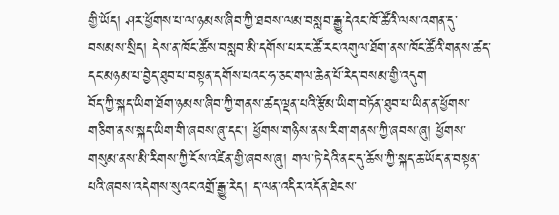གྱི་ཡོད། ཤར་ཕྱོགས་པ་ལ་ཉམས་ཞིབ་ཀྱི་ཐབས་ལམ་བསླབ་རྒྱུ་དེའང་ཁོ་ཚོའི་ལས་འགན་དུ་བསམས་སྲིད། དེས་ན་ཁོང་ཚོས་བསླབ་མི་དགོས་པར་ང་ཚོ་རང་འགུལ་ཐོག་ནས་ཁོང་ཚོའི་གནས་ཚད་དང་མཉམ་པ་བྱེད་ཐུབ་པ་བསྟན་དགོས་པའང་ཧ་ཅང་གལ་ཆེན་པོ་རེད་བསམ་གྱི་འདུག
བོད་ཀྱི་སྐད་ཡིག་ཐོག་ཉམས་ཞིབ་ཀྱི་གནས་ཚད་ལྡན་པའི་རྩོམ་ཡིག་བཏོན་ཐུབ་པ་ཡིན་ན་ཕྱོགས་གཅིག་ནས་སྐད་ཡིག་གི་ཞབས་ཞུ་དང་། ཕྱོགས་གཉིས་ནས་རིག་གནས་ཀྱི་ཞབས་ཞུ། ཕྱོགས་གསུམ་ནས་མི་རིགས་ཀྱི་ངོས་འཛིན་གྱི་ཞབས་ཞུ། གལ་ཏེ་དེའི་ནང་དུ་ཆོས་ཀྱི་སྐད་ཆ་ཡོད་ན་བསྟན་པའི་ཞབས་འདེགས་སུའང་འགྲོ་རྒྱུ་རེད། ད་ལན་འདིར་འདོན་ཐེངས་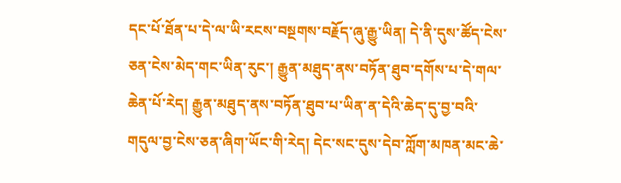དང་པོ་ཐོན་པ་དེ་ལ་ཡི་རངས་བསྔགས་བརྗོད་ཞུ་རྒྱུ་ཡིན། དེ་ནི་དུས་ཚོད་ངེས་ཅན་ངེས་མེད་གང་ཡིན་རུང་། རྒྱུན་མཐུད་ནས་བཏོན་ཐུབ་དགོས་པ་དེ་གལ་ཆེན་པོ་རེད། རྒྱུན་མཐུད་ནས་བཏོན་ཐུབ་པ་ཡིན་ན་དེའི་ཆེད་དུ་བྱ་བའི་གདུལ་བྱ་ངེས་ཅན་ཞིག་ཡོང་གི་རེད། དེང་སང་དུས་དེབ་ཀློག་མཁན་མང་ཆེ་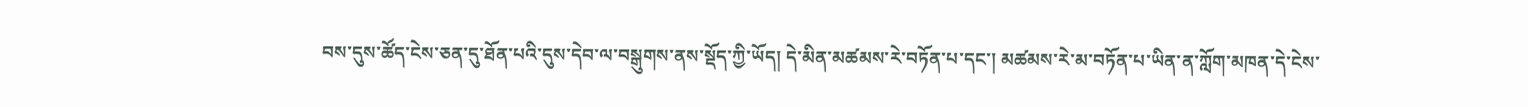བས་དུས་ཚོད་ངེས་ཅན་དུ་ཐོན་པའི་དུས་དེབ་ལ་བསྒུགས་ནས་སྡོད་ཀྱི་ཡོད། དེ་མིན་མཚམས་རེ་བཏོན་པ་དང་། མཚམས་རེ་མ་བཏོན་པ་ཡིན་ན་ཀློག་མཁན་དེ་ངེས་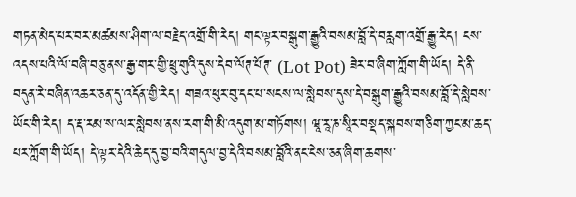གཏན་མེད་པར་བར་མཚམས་ཤིག་ལ་བརྗེད་འགྲོ་གི་རེད། གང་ལྟར་བསྒུག་རྒྱུའི་བསམ་བློ་དེ་བརླག་འགྲོ་རྒྱུ་རེད། ངས་འདས་པའི་ལོ་བཞི་བཅུ་ནས་རྒྱ་གར་གྱི་ཕྲུ་གུའི་དུས་དེབ་ལོཊ་པོཊ་ (Lot Pot) ཟེར་བ་ཞིག་ཀློག་གི་ཡོད། དེ་ནི་བདུན་རེ་བཞིན་འཆར་ཅན་དུ་འདོན་གྱི་རེད། གཟའ་ཕུར་བུ་དང་པ་སངས་ལ་སླེབས་དུས་དེ་བསྒུག་རྒྱུའི་བསམ་བློ་དེ་སླེབས་ཡོང་གི་རེད། ད་རྡ་རམ་ས་ལར་སླེབས་ནས་རག་གི་མི་འདུག་མ་གཏོགས། ཝཱ་རཱ་ཎ་སཱིར་བསྡད་སྐབས་གཅིག་ཀྱང་མ་ཆད་པར་ཀློག་གི་ཡོད། དེ་ལྟར་དེའི་ཆེད་དུ་བྱ་བའི་གདུལ་བྱ་དེའི་བསམ་བློའི་ནང་ངེས་ཅན་ཞིག་ཆགས་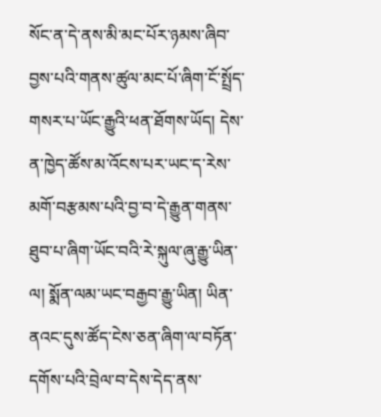སོང་ན་དེ་ནས་མི་མང་པོར་ཉམས་ཞིབ་བྱས་པའི་གནས་ཚུལ་མང་པོ་ཞིག་ངོ་སྤྲོད་གསར་པ་ཡོང་རྒྱུའི་ཕན་ཐོགས་ཡོད། དེས་ན་ཁྱེད་ཚོས་མ་འོངས་པར་ཡང་ད་རེས་མགོ་བརྩམས་པའི་བྱ་བ་དེ་རྒྱུན་གནས་ཐུབ་པ་ཞིག་ཡོང་བའི་རེ་སྐུལ་ཞུ་རྒྱུ་ཡིན་ལ། སྨོན་ལམ་ཡང་བརྒྱབ་རྒྱུ་ཡིན། ཡིན་ནའང་དུས་ཚོད་ངེས་ཅན་ཞིག་ལ་བཏོན་དགོས་པའི་བྲེལ་བ་དེས་དེད་ནས་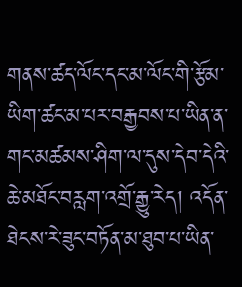གནས་ཚད་ལོང་དང་མ་ལོང་གི་རྩོམ་ཡིག་ཚང་མ་པར་བརྒྱབས་པ་ཡིན་ན་གང་མཚམས་ཤིག་ལ་དུས་དེབ་དེའི་ཆེ་མཐོང་བརླག་འགྲོ་རྒྱུ་རེད། འདོན་ཐེངས་རེ་ཟུང་བཏོན་མ་ཐུབ་པ་ཡིན་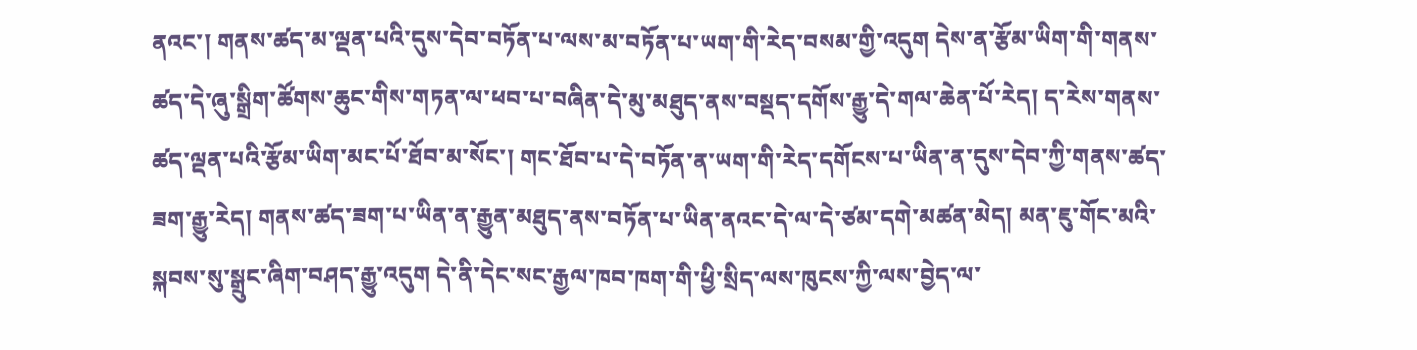ནའང་། གནས་ཚད་མ་ལྡན་པའི་དུས་དེབ་བཏོན་པ་ལས་མ་བཏོན་པ་ཡག་གི་རེད་བསམ་གྱི་འདུག དེས་ན་རྩོམ་ཡིག་གི་གནས་ཚད་དེ་ཞུ་སྒྲིག་ཚོགས་ཆུང་གིས་གཏན་ལ་ཕབ་པ་བཞིན་དེ་མུ་མཐུད་ནས་བསྡད་དགོས་རྒྱུ་དེ་གལ་ཆེན་པོ་རེད། ད་རེས་གནས་ཚད་ལྡན་པའི་རྩོམ་ཡིག་མང་པོ་ཐོབ་མ་སོང་། གང་ཐོབ་པ་དེ་བཏོན་ན་ཡག་གི་རེད་དགོངས་པ་ཡིན་ན་དུས་དེབ་ཀྱི་གནས་ཚད་ཟག་རྒྱུ་རེད། གནས་ཚད་ཟག་པ་ཡིན་ན་རྒྱུན་མཐུད་ནས་བཏོན་པ་ཡིན་ནའང་དེ་ལ་དེ་ཙམ་དགེ་མཚན་མེད། མན་ཇུ་གོང་མའི་སྐབས་སུ་སྒྲུང་ཞིག་བཤད་རྒྱུ་འདུག དེ་ནི་དེང་སང་རྒྱལ་ཁབ་ཁག་གི་ཕྱི་སྲིད་ལས་ཁུངས་ཀྱི་ལས་བྱེད་ལ་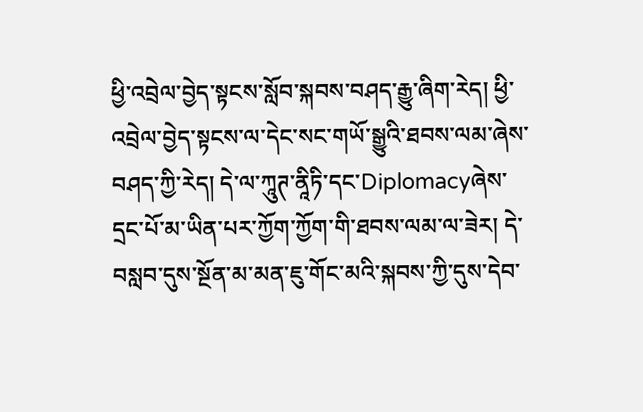ཕྱི་འབྲེལ་བྱེད་སྟངས་སློབ་སྐབས་བཤད་རྒྱུ་ཞིག་རེད། ཕྱི་འབྲེལ་བྱེད་སྟངས་ལ་དེང་སང་གཡོ་སྒྱུའི་ཐབས་ལམ་ཞེས་བཤད་ཀྱི་རེད། དེ་ལ་ཀཱུཊ་ནཱིཏི་དང་Diplomacyཞེས་དྲང་པོ་མ་ཡིན་པར་ཀྱོག་ཀྱོག་གི་ཐབས་ལམ་ལ་ཟེར། དེ་བསླབ་དུས་སྔོན་མ་མན་ཇུ་གོང་མའི་སྐབས་ཀྱི་དུས་དེབ་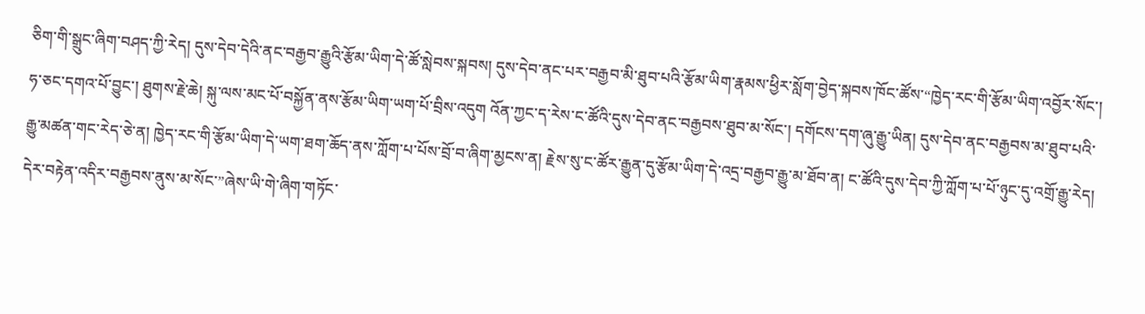ཅིག་གི་སྒྲུང་ཞིག་བཤད་ཀྱི་རེད། དུས་དེབ་དེའི་ནང་བརྒྱབ་རྒྱུའི་རྩོམ་ཡིག་དེ་ཚོ་སླེབས་སྐབས། དུས་དེབ་ནང་པར་བརྒྱབ་མི་ཐུབ་པའི་རྩོམ་ཡིག་རྣམས་ཕྱིར་སློག་བྱེད་སྐབས་ཁོང་ཚོས་“ཁྱེད་རང་གི་རྩོམ་ཡིག་འབྱོར་སོང་། ཧ་ཅང་དགའ་པོ་བྱུང་། ཐུགས་རྗེ་ཆེ། སྐུ་ལས་མང་པོ་བསྐྱོན་ནས་རྩོམ་ཡིག་ཡག་པོ་བྲིས་འདུག འོན་ཀྱང་ད་རེས་ང་ཚོའི་དུས་དེབ་ནང་བརྒྱབས་ཐུབ་མ་སོང་། དགོངས་དག་ཞུ་རྒྱུ་ཡིན། དུས་དེབ་ནང་བརྒྱབས་མ་ཐུབ་པའི་རྒྱུ་མཚན་གང་རེད་ཅེ་ན། ཁྱེད་རང་གི་རྩོམ་ཡིག་དེ་ཡག་ཐག་ཆོད་ནས་ཀློག་པ་པོས་བྲོ་བ་ཞིག་མྱངས་ན། རྗེས་སུ་ང་ཚོར་རྒྱུན་དུ་རྩོམ་ཡིག་དེ་འདྲ་བརྒྱབ་རྒྱུ་མ་ཐོབ་ན། ང་ཚོའི་དུས་དེབ་ཀྱི་ཀློག་པ་པོ་ཉུང་དུ་འགྲོ་རྒྱུ་རེད། དེར་བརྟེན་འདིར་བརྒྱབས་ནུས་མ་སོང་”ཞེས་ཡི་གེ་ཞིག་གཏོང་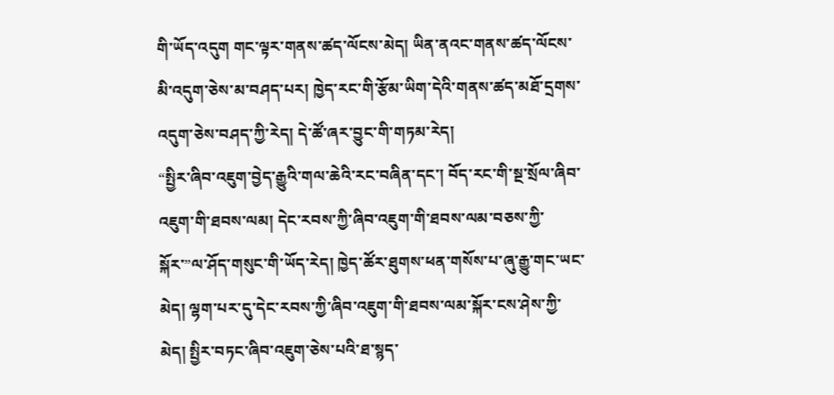གི་ཡོད་འདུག གང་ལྟར་གནས་ཚད་ལོངས་མེད། ཡིན་ནའང་གནས་ཚད་ལོངས་མི་འདུག་ཅེས་མ་བཤད་པར། ཁྱེད་རང་གི་རྩོམ་ཡིག་དེའི་གནས་ཚད་མཐོ་དྲགས་འདུག་ཅེས་བཤད་ཀྱི་རེད། དེ་ཚོ་ཞར་བྱུང་གི་གཏམ་རེད།
“སྤྱིར་ཞིབ་འཇུག་བྱེད་རྒྱུའི་གལ་ཆེའི་རང་བཞིན་དང་། བོད་རང་གི་སྔ་སྲོལ་ཞིབ་འཇུག་གི་ཐབས་ལམ། དེང་རབས་ཀྱི་ཞིབ་འཇུག་གི་ཐབས་ལམ་བཅས་ཀྱི་སྐོར་”ལ་ཤོད་གསུང་གི་ཡོད་རེད། ཁྱེད་ཚོར་ཐུགས་ཕན་གསོས་པ་ཞུ་རྒྱུ་གང་ཡང་མེད། ལྷག་པར་དུ་དེང་རབས་ཀྱི་ཞིབ་འཇུག་གི་ཐབས་ལམ་སྐོར་ངས་ཤེས་ཀྱི་མེད། སྤྱིར་བཏང་ཞིབ་འཇུག་ཅེས་པའི་ཐ་སྙད་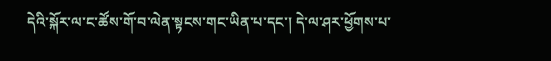དེའི་སྐོར་ལ་ང་ཚོས་གོ་བ་ལེན་སྟངས་གང་ཡིན་པ་དང་། དེ་ལ་ཤར་ཕྱོགས་པ་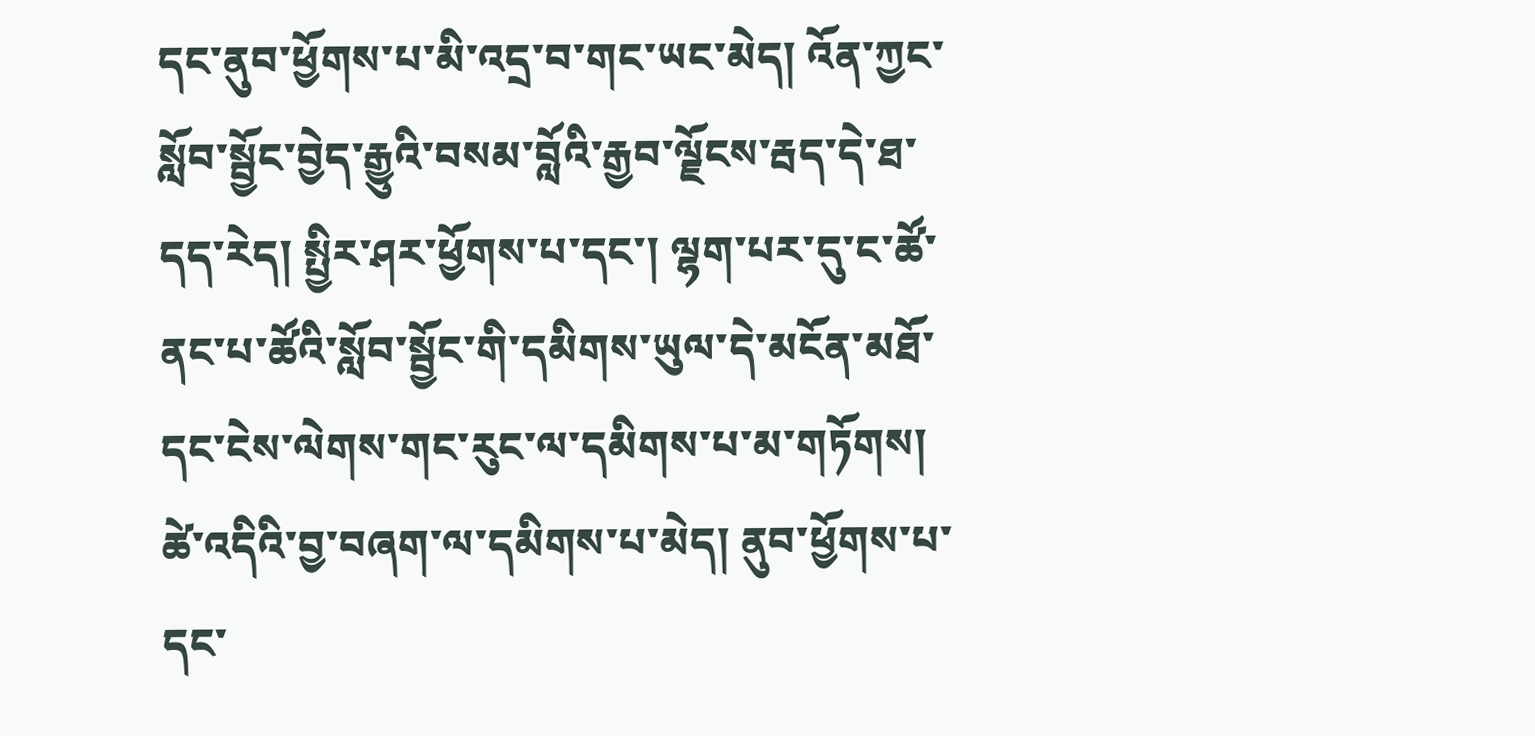དང་ནུབ་ཕྱོགས་པ་མི་འདྲ་བ་གང་ཡང་མེད། འོན་ཀྱང་སློབ་སྦྱོང་བྱེད་རྒྱུའི་བསམ་བློའི་རྒྱབ་ལྗོངས་རྦད་དེ་ཐ་དད་རེད། སྤྱིར་ཤར་ཕྱོགས་པ་དང་། ལྷག་པར་དུ་ང་ཚོ་ནང་པ་ཚོའི་སློབ་སྦྱོང་གི་དམིགས་ཡུལ་དེ་མངོན་མཐོ་དང་ངེས་ལེགས་གང་རུང་ལ་དམིགས་པ་མ་གཏོགས། ཚེ་འདིའི་བྱ་བཞག་ལ་དམིགས་པ་མེད། ནུབ་ཕྱོགས་པ་དང་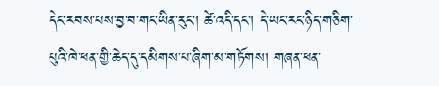དེང་རབས་པས་བྱ་བ་གང་ཡིན་རུང་། ཚེ་འདི་དང་། དེ་ཡང་རང་ཉིད་གཅིག་པུའི་ཁེ་ཕན་གྱི་ཆེད་དུ་དམིགས་པ་ཞིག་མ་གཏོགས། གཞན་ཕན་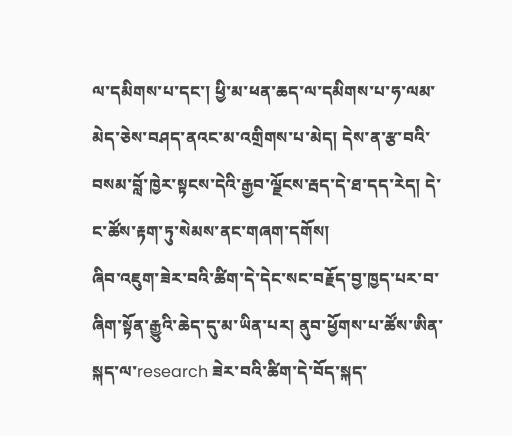ལ་དམིགས་པ་དང་། ཕྱི་མ་ཕན་ཆད་ལ་དམིགས་པ་ཧ་ལམ་མེད་ཅེས་བཤད་ནའང་མ་འགྲིགས་པ་མེད། དེས་ན་རྩ་བའི་བསམ་བློ་ཁྱེར་སྟངས་དེའི་རྒྱབ་ལྗོངས་རྦད་དེ་ཐ་དད་རེད། དེ་ང་ཚོས་རྟག་ཏུ་སེམས་ནང་གཞག་དགོས།
ཞིབ་འཇུག་ཟེར་བའི་ཚིག་དེ་དེང་སང་བརྗོད་བྱ་ཁྱད་པར་བ་ཞིག་སྟོན་རྒྱུའི་ཆེད་དུ་མ་ཡིན་པར། ནུབ་ཕྱོགས་པ་ཚོས་ཨིན་སྐད་ལ་research ཟེར་བའི་ཚིག་དེ་བོད་སྐད་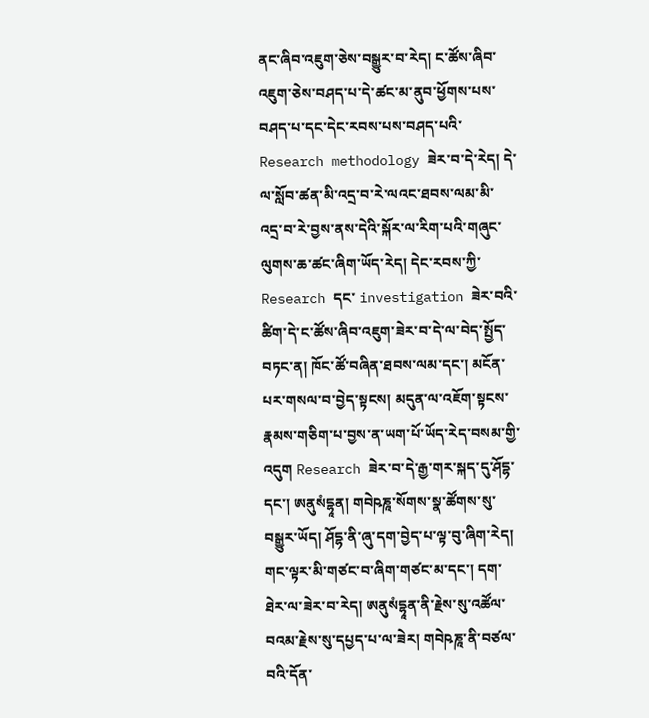ནང་ཞིབ་འཇུག་ཅེས་བསྒྱུར་བ་རེད། ང་ཚོས་ཞིབ་འཇུག་ཅེས་བཤད་པ་དེ་ཚང་མ་ནུབ་ཕྱོགས་པས་བཤད་པ་དང་དེང་རབས་པས་བཤད་པའི་ Research methodology ཟེར་བ་དེ་རེད། དེ་ལ་སློབ་ཚན་མི་འདྲ་བ་རེ་ལའང་ཐབས་ལམ་མི་འདྲ་བ་རེ་བྱས་ནས་དེའི་སྐོར་ལ་རིག་པའི་གཞུང་ལུགས་ཆ་ཚང་ཞིག་ཡོད་རེད། དེང་རབས་ཀྱི་ Research དང་ investigation ཟེར་བའི་ཚིག་དེ་ང་ཚོས་ཞིབ་འཇུག་ཟེར་བ་དེ་ལ་བེད་སྤྱོད་བཏང་ན། ཁོང་ཚོ་བཞིན་ཐབས་ལམ་དང་། མངོན་པར་གསལ་བ་བྱེད་སྟངས། མདུན་ལ་འཇོག་སྟངས་རྣམས་གཅིག་པ་བྱས་ན་ཡག་པོ་ཡོད་རེད་བསམ་གྱི་འདུག Research ཟེར་བ་དེ་རྒྱ་གར་སྐད་དུ་ཤོདྷ་དང་། ཨནུསཾདྷཱན། གབེཥཎཱ་སོགས་སྣ་ཚོགས་སུ་བསྒྱུར་ཡོད། ཤོདྷ་ནི་ཞུ་དག་བྱེད་པ་ལྟ་བུ་ཞིག་རེད། གང་ལྟར་མི་གཙང་བ་ཞིག་གཙང་མ་དང་། དག་ཐེར་ལ་ཟེར་བ་རེད། ཨནུསཾདྷཱན་ནི་རྗེས་སུ་འཚོལ་བའམ་རྗེས་སུ་དཔྱད་པ་ལ་ཟེར། གབེཥཎཱ་ནི་བཙལ་བའི་དོན་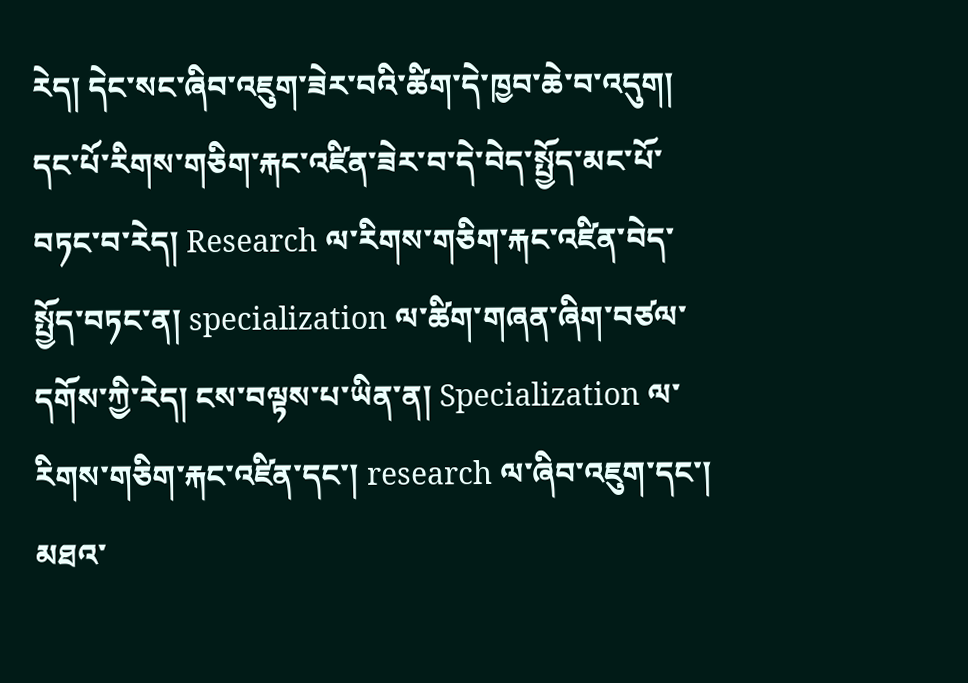རེད། དེང་སང་ཞིབ་འཇུག་ཟེར་བའི་ཚིག་དེ་ཁྱབ་ཆེ་བ་འདུག། དང་པོ་རིགས་གཅིག་རྐང་འཛིན་ཟེར་བ་དེ་བེད་སྤྱོད་མང་པོ་བཏང་བ་རེད། Research ལ་རིགས་གཅིག་རྐང་འཛིན་བེད་སྤྱོད་བཏང་ན། specialization ལ་ཚིག་གཞན་ཞིག་བཙལ་དགོས་ཀྱི་རེད། ངས་བལྟས་པ་ཡིན་ན། Specialization ལ་རིགས་གཅིག་རྐང་འཛིན་དང་། research ལ་ཞིབ་འཇུག་དང་། མཐའ་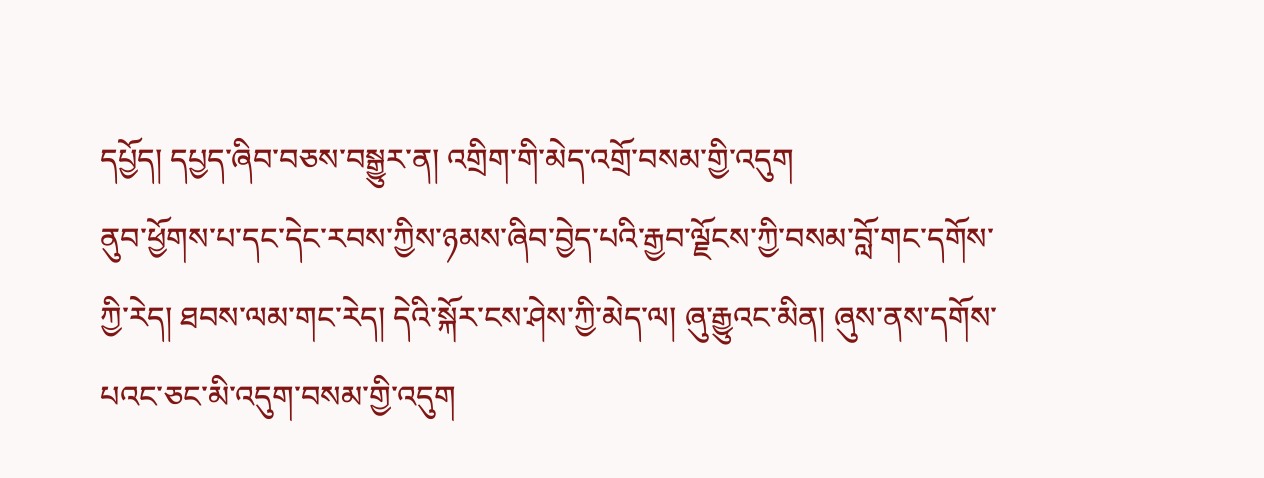དཔྱོད། དཔྱད་ཞིབ་བཅས་བསྒྱུར་ན། འགྲིག་གི་མེད་འགྲོ་བསམ་གྱི་འདུག
ནུབ་ཕྱོགས་པ་དང་དེང་རབས་ཀྱིས་ཉམས་ཞིབ་བྱེད་པའི་རྒྱབ་ལྗོངས་ཀྱི་བསམ་བློ་གང་དགོས་ཀྱི་རེད། ཐབས་ལམ་གང་རེད། དེའི་སྐོར་ངས་ཤེས་ཀྱི་མེད་ལ། ཞུ་རྒྱུའང་མིན། ཞུས་ནས་དགོས་པའང་ཅང་མི་འདུག་བསམ་གྱི་འདུག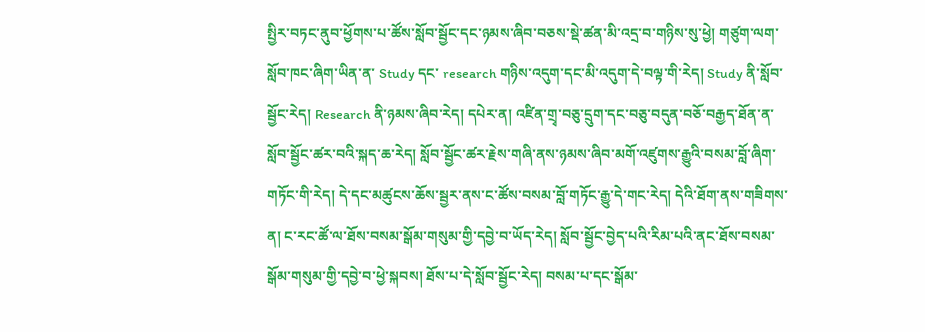སྤྱིར་བཏང་ནུབ་ཕྱོགས་པ་ཚོས་སློབ་སྦྱོང་དང་ཉམས་ཞིབ་བཅས་སྡེ་ཚན་མི་འདྲ་བ་གཉིས་སུ་ཕྱེ། གཙུག་ལག་སློབ་ཁང་ཞིག་ཡིན་ན་ Study དང་ research གཉིས་འདུག་དང་མི་འདུག་དེ་བལྟ་གི་རེད། Study ནི་སློབ་སྦྱོང་རེད། Research ནི་ཉམས་ཞིབ་རེད། དཔེར་ན། འཛིན་གྲྭ་བཅུ་དྲུག་དང་བཅུ་བདུན་བཅོ་བརྒྱད་ཐོན་ན་སློབ་སྦྱོང་ཚར་བའི་སྐད་ཆ་རེད། སློབ་སྦྱོང་ཚར་རྗེས་གཞི་ནས་ཉམས་ཞིབ་མགོ་འཛུགས་རྒྱུའི་བསམ་བློ་ཞིག་གཏོང་གི་རེད། དེ་དང་མཚུངས་ཆོས་སྦྱར་ནས་ང་ཚོས་བསམ་བློ་གཏོང་རྒྱུ་དེ་གང་རེད། དེའི་ཐོག་ནས་གཟིགས་ན། ང་རང་ཚོ་ལ་ཐོས་བསམ་སྒོམ་གསུམ་གྱི་དབྱེ་བ་ཡོད་རེད། སློབ་སྦྱོང་བྱེད་པའི་རིམ་པའི་ནང་ཐོས་བསམ་སྒོམ་གསུམ་གྱི་དབྱེ་བ་ཕྱེ་སྐབས། ཐོས་པ་དེ་སློབ་སྦྱོང་རེད། བསམ་པ་དང་སྒོམ་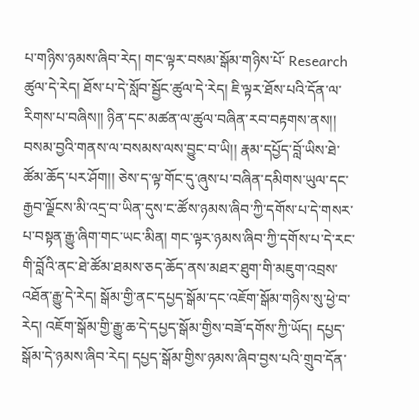པ་གཉིས་ཉམས་ཞིབ་རེད། གང་ལྟར་བསམ་སྒོམ་གཉིས་པོ་ Research ཚུལ་དེ་རེད། ཐོས་པ་དེ་སློབ་སྦྱོང་ཚུལ་དེ་རེད། ཇི་ལྟར་ཐོས་པའི་དོན་ལ་རིགས་པ་བཞིས།། ཉིན་དང་མཚན་ལ་ཚུལ་བཞིན་རབ་བརྟགས་ནས།། བསམ་བྱའི་གནས་ལ་བསམས་ལས་བྱུང་བ་ཡི།། རྣམ་དཔྱོད་བློ་ཡིས་ཐེ་ཚོམ་ཆོད་པར་ཤོག།། ཅེས་ད་ལྟ་གོང་དུ་ཞུས་པ་བཞིན་དམིགས་ཡུལ་དང་རྒྱབ་ལྗོངས་མི་འདྲ་བ་ཡིན་དུས་ང་ཚོས་ཉམས་ཞིབ་ཀྱི་དགོས་པ་དེ་གསར་པ་བསྟན་རྒྱུ་ཞིག་གང་ཡང་མིན། གང་ལྟར་ཉམས་ཞིབ་ཀྱི་དགོས་པ་དེ་རང་གི་བློའི་ནང་ཐེ་ཚོམ་ཐམས་ཅད་ཆོད་ནས་མཐར་ཐུག་གི་མཇུག་འབྲས་འཐོན་རྒྱུ་དེ་རེད། སྒོམ་གྱི་ནང་དཔྱད་སྒོམ་དང་འཇོག་སྒོམ་གཉིས་སུ་ཕྱེ་བ་རེད། འཇོག་སྒོམ་གྱི་རྒྱུ་ཆ་དེ་དཔྱད་སྒོམ་གྱིས་བཟོ་དགོས་ཀྱི་ཡོད། དཔྱད་སྒོམ་དེ་ཉམས་ཞིབ་རེད། དཔྱད་སྒོམ་གྱིས་ཉམས་ཞིབ་བྱས་པའི་གྲུབ་དོན་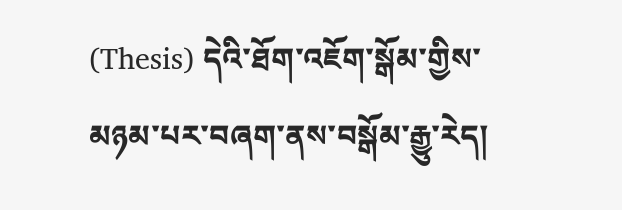(Thesis) དེའི་ཐོག་འཇོག་སྒོམ་གྱིས་མཉམ་པར་བཞག་ནས་བསྒོམ་རྒྱུ་རེད།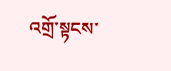འགྲོ་སྟངས་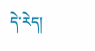དེ་རེད།